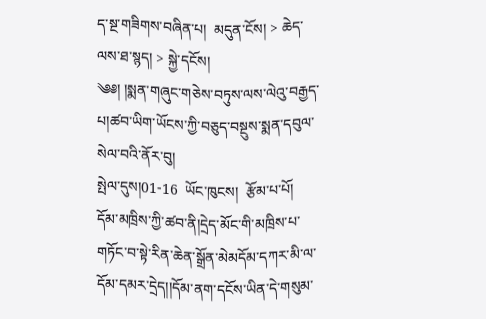ད་སྔ་གཟིགས་བཞིན་པ།  མདུན་ངོས། > ཆེད་ལས་ཐ་སྙད། > སྐྱེ་དངོས།
༄༅། །སྨན་གཞུང་གཅེས་བཏུས་ལས་ལེའུ་བརྒྱད་པ།ཚབ་ཡིག་ཡོངས་ཀྱི་བཅུད་བསྔུས་སྨན་དབུལ་སེལ་བའི་ནོར་བུ།
སྤེལ་དུས།01-16  ཡོང་ཁུངས།  རྩོམ་པ་པོ།
དོམ་མཁྲིས་ཀྱི་ཚབ་ནི།དྲེད་མོང་གི་མཁྲིས་པ་གཏོང་བ་སྟེ་རིན་ཆེན་སྒྲོན་མེམདོམ་དཀར་མི་ལ་དོམ་དམར་དྲེད།།དོམ་ནག་དངོས་ཡིན་དེ་གསུམ་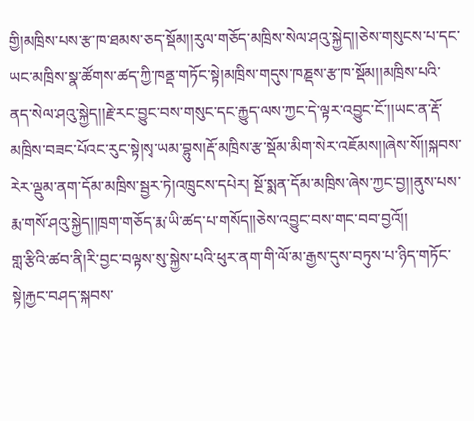གྱི།མཁྲིས་པས་རྩ་ཁ་ཐམས་ཅད་སྡོམ།།རུལ་གཅོད་མཁྲིས་སེལ་ཤའུ་སྐྱེད།།ཅེས་གསུངས་པ་དང་ཡང་མཁྲིས་སྣ་ཚོགས་ཚད་ཀྱི་ཁནྡ་གཏོང་སྟེ།མཁྲིས་གདུས་ཁཎྡས་རྩ་ཁ་སྡོམ།།མཁྲིས་པའི་ནད་སེལ་ཤའུ་སྐྱེད།།རྗེ་རང་བྱུང་བས་གསུང་དང་རྐྱུད་ལས་ཀྱང་དེ་ལྟར་འབྱུང་ངོ་།།ཡང་ན་རྡོ་མཁྲིས་བཟང་པོའང་རུང་སྟེ།སྭ་ཡམ་བྷུས།རྡོ་མཁྲིས་རྩ་སྡོམ་མིག་སེར་འཇོམས།།ཞེས་སོ།།སྐབས་རེར་ལྡུམ་ནག་དོམ་མཁྲིས་སྦྱར་ཏེ།འཁྲུངས་དཔེར། སྔོ་སྨན་དོམ་མཁྲིས་ཞེས་ཀྱང་བྱ།།ནུས་པས་རྨ་གསོ་ཤའུ་སྐྱེད།།ཁྲག་གཅོད་རྨ་ཡི་ཚད་པ་གསོད།།ཅེས་འབྱུང་བས་གང་བབ་བྱའོ།།
གླ་རྩིའི་ཚབ་ནི།རི་བྱང་བལྟས་སུ་སྐྱེས་པའི་ཕུར་ནག་གི་ལོ་མ་རྒྱས་དུས་བཏུས་པ་ཉིད་གཏོང་སྟེ།རྐྱང་བཤད་སྐབས་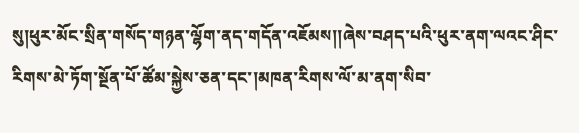སུ།ཕུར་མོང་སྲིན་གསོད་གཉན་ལྷོག་ནད་གདོན་འཇོམས།།ཞེས་བཤད་པའི་ཕུར་ནག་ལའང་ཤིང་རིགས་མེ་ཏོག་སྔོན་པོ་ཚོམ་སྐྱེས་ཅན་དང་།མཁན་རིགས་ལོ་མ་ནག་སིབ་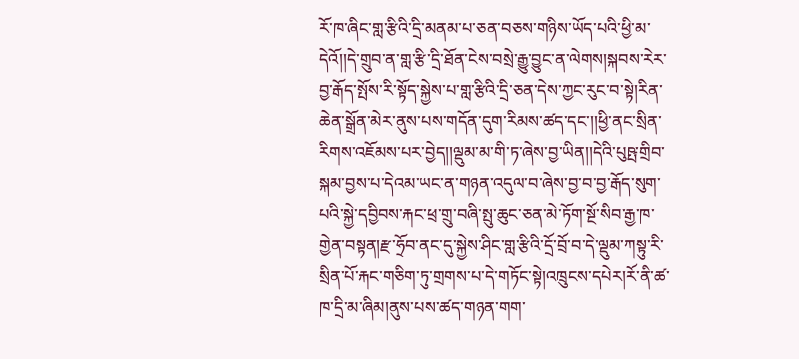རོ་ཁ་ཞིང་གླ་རྩིའི་དྲི་མནམ་པ་ཅན་བཅས་གཉིས་ཡོད་པའི་ཕྱི་མ་དེའོ།།དེ་གྲུབ་ན་གླ་རྩི་དྲི་ཐོན་ངེས་བསྲེ་རྒྱུ་བྱུང་ན་ལེགས།སྐབས་རེར་བྱ་རྒོད་སྤོས་རི་སྟོད་སྐྱེས་པ་གླ་རྩིའི་དྲི་ཅན་དེས་ཀྱང་རུང་བ་སྟེ།རིན་ཆེན་སྒྲོན་མེར་ནུས་པས་གདོན་དུག་རིམས་ཚད་དང་།།ཕྱི་ནང་སྲིན་རིགས་འཇོམས་པར་བྱེད།།ལྡུམ་མ་གི་ཏ་ཞེས་བྱ་ཡིན།།དེའི་པུཥྤ་གྲིབ་སྐམ་བྱས་པ་དེའམ་ཡང་ན་གཉན་འདུལ་བ་ཞེས་བྱ་བ་བྱ་རྒོད་སུག་པའི་སྐྱེ་དབྱིབས་རྐང་ཕྲ་གྲུ་བཞི་སྤུ་ཆུང་ཅན་མེ་ཏོག་སྔོ་སིབ་རྒྱ་ཁ་གྱེན་བསྟན།རྫ་ཧྲོབ་ནང་དུ་སྐྱེས་ཤིང་གླ་རྩིའི་དྲོ་བྲོ་བ་དེ་ལྡུམ་ཀསྟུ་རི་སྲིན་པོ་རྐང་གཅིག་ཏུ་གྲགས་པ་དེ་གཏོང་སྟེ།འཁྲུངས་དཔེར།རོ་ནི་ཚ་ཁ་དྲི་མ་ཞིམ།ནུས་པས་ཚད་གཉན་གག་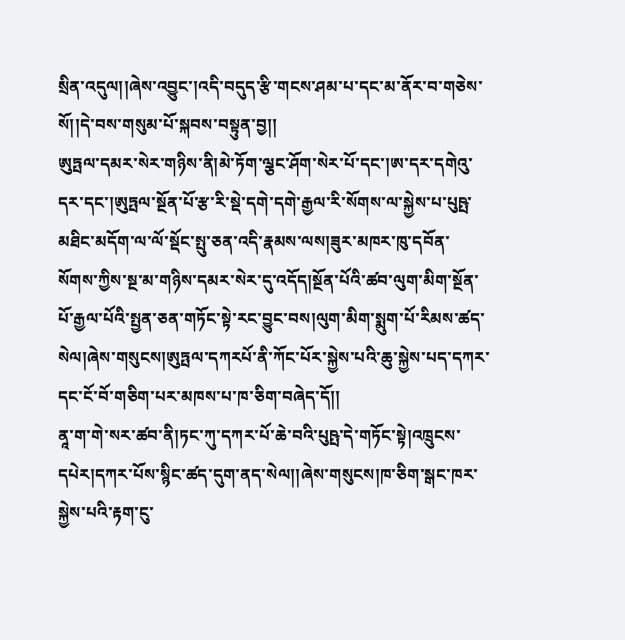སྲིན་འདུལ།།ཞེས་འབྱུང་།འདི་བདུད་རྩི་གངས་ཤམ་པ་དང་མ་ནོར་བ་གཅེས་སོ།།དེ་བས་གསུམ་པོ་སྐབས་བསྟུན་བྱ།།
ཨུཏྤལ་དམར་སེར་གཉིས་ནི།མེ་ཏོག་ལྕང་ཤོག་སེར་པོ་དང་།ཨ་དར་དགེའུ་དར་དང་།ཨུཏྤལ་སྔོན་པོ་རྩ་རི་སྡེ་དགེ་དགེ་རྒྱལ་རི་སོགས་ལ་སྐྱེས་པ་པུཥྤ་མཐིང་མདོག་ལ་ལོ་སྡོང་སྤུ་ཅན་འདི་རྣམས་ལས།ཟུར་མཁར་ཁུ་དབོན་སོགས་ཀྱིས་སྔ་མ་གཉིས་དམར་སེར་དུ་འདོད།སྔོན་པོའི་ཚབ་ལུག་མིག་སྔོན་པོ་རྒྱལ་པོའི་སྤྱན་ཅན་གཏོང་སྟེ་རང་བྱུང་བས།ལུག་མིག་སྨུག་པོ་རིམས་ཚད་སེལ།ཞེས་གསུངས།ཨུཏྤལ་དཀརཔོ་ནི་ཀོང་པོར་སྐྱེས་པའི་ཆུ་སྐྱེས་པད་དཀར་དང་ངོ་བོ་གཅིག་པར་མཁས་པ་ཁ་ཅིག་བཞེད་དོ།།
ནཱ་ག་གེ་སར་ཚབ་ནི།ཏང་ཀུ་དཀར་པོ་ཆེ་བའི་པུཥྤ་དེ་གཏོང་སྟེ།འཁྲུངས་དཔེར།དཀར་པོས་སྙིང་ཚད་དུག་ནད་སེལ།།ཞེས་གསུངས།ཁ་ཅིག་སྒང་ཁར་སྐྱེས་པའི་རྟག་ངུ་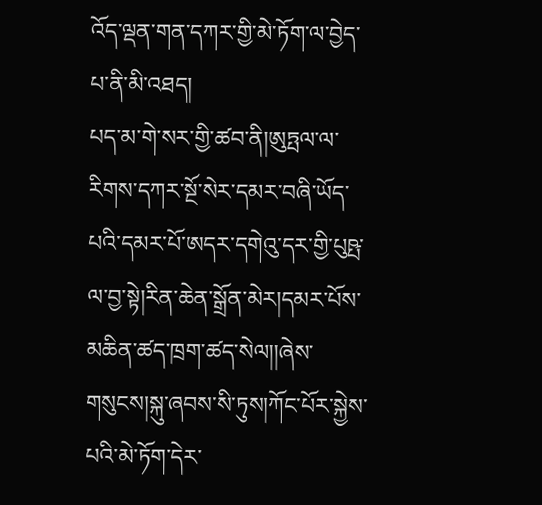འོད་ལྡན་གན་དཀར་གྱི་མེ་ཏོག་ལ་བྱེད་པ་ནི་མི་འཐད།
པད་མ་གེ་སར་གྱི་ཚབ་ནི།ཨུཏྤལ་ལ་རིགས་དཀར་སྔོ་སེར་དམར་བཞི་ཡོད་པའི་དམར་པོ་ཨདར་དགེའུ་དར་གྱི་པུཥྤ་ལ་བྱ་སྟེ།རིན་ཆེན་སྒྲོན་མེར།དམར་པོས་མཆིན་ཚད་ཁྲག་ཚད་སེལ།།ཞེས་གསུངས།སྐུ་ཞབས་སི་ཏུས།ཀོང་པོར་སྐྱེས་པའི་མེ་ཏོག་དེར་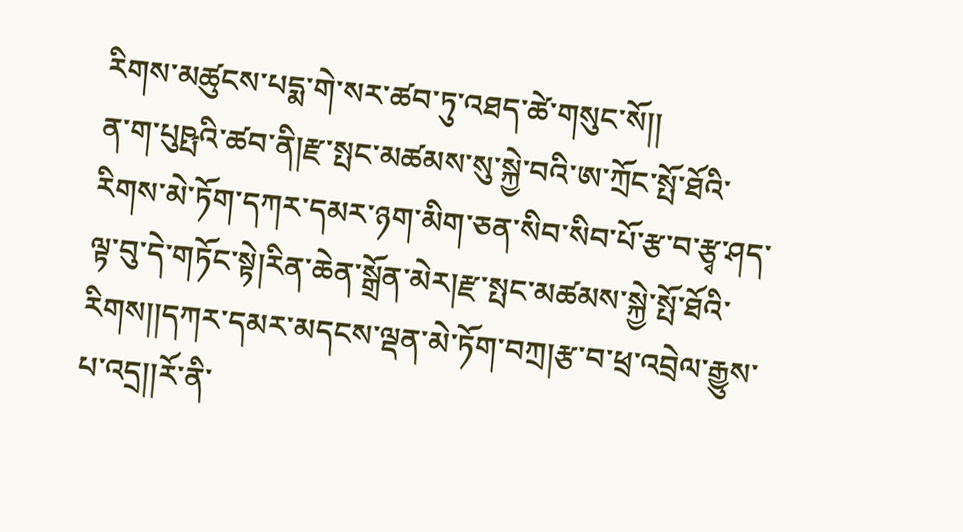རིགས་མཚུངས་པདྨ་གེ་སར་ཚབ་ཏུ་འཐད་ཚེ་གསུང་སོ།།
ན་ག་པུཥྤའི་ཚབ་ནི།རྫ་སྤང་མཚམས་སུ་སྐྱེ་བའི་ཨ་ཀྲོང་སྤོ་ཐོའི་རིགས་མེ་ཏོག་དཀར་དམར་ཉག་མིག་ཅན་སིབ་སིབ་པོ་རྩ་བ་རྩྭ་ཤད་ལྟ་བུ་དེ་གཏོང་སྟེ།རིན་ཆེན་སྒྲོན་མེར།རྫ་སྤང་མཚམས་སྐྱེ་སྤོ་ཐོའི་རིགས།།དཀར་དམར་མདངས་ལྡན་མེ་ཏོག་བཀྲ།རྩ་བ་ཕྲ་འབྲེལ་རྒྱུས་པ་འདྲ།།རོ་ནི་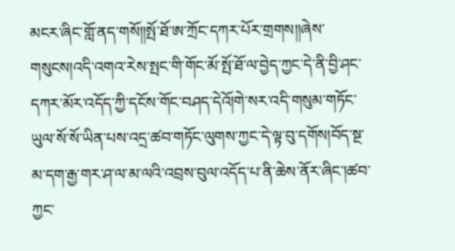མངར་ཞིང་གློ་ནད་གསོ།།སྤོ་ཐོ་ཨ་ཀྲོང་དཀར་པོར་གྲགས།།ཞེས་གསུངས།འདི་འགའ་རེས་སྤང་གི་གོང་མོ་སྤོ་ཐོ་ལ་བྱེད་ཀྱང་དེ་ནི་བྱི་ཤང་དཀར་མོར་འདོད་ཀྱི་དངོས་གོང་བཤད་དེའོ།གེ་སར་འདི་གསུམ་གཏོང་ཡུལ་སོ་སོ་ཡིན་པས་འདྲ་ཚབ་གཏོང་ལུགས་ཀྱང་དེ་ལྟ་བུ་དགོས།བོད་སྔ་མ་དག་རྒྱ་གར་ཤ་ལ་མ་ལའི་འབྲས་བུལ་འདོད་པ་ནི་ཆེས་ནོར་ཞིང་།ཚབ་ཀྱང་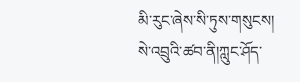མི་རུང་ཞེས་སི་ཏུས་གསུངས།
སེ་འབྲུའི་ཚབ་ནི།ཀླུང་ཤོད་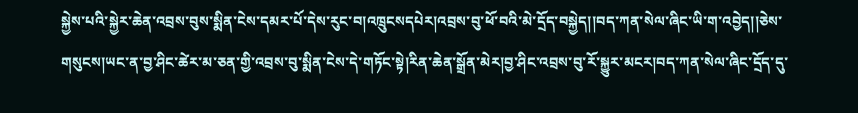སྐྱེས་པའི་སྐྱེར་ཆེན་འབྲས་བུས་སྨིན་ངེས་དམར་པོ་དེས་རུང་བ།འཁྲུངསདཔེར།འབྲས་བུ་ཕོ་བའི་མེ་དྲོད་བསྐྱེད།།བད་ཀན་སེལ་ཞིང་ཡི་ག་འབྱེད།།ཅེས་གསུངས།ཡང་ན་བྱ་ཤིང་ཚེར་མ་ཅན་གྱི་འབྲས་བུ་སྨིན་ངེས་དེ་གཏོང་སྟེ།རིན་ཆེན་སྒྲོན་མེར།བྱ་ཤིང་འབྲས་བུ་རོ་སྐྱུར་མངར།བད་ཀན་སེལ་ཞིང་དྲོད་དུ་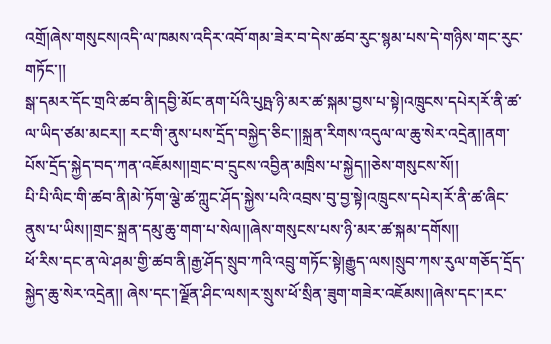འགྲོ།ཞེས་གསུངས།འདི་ལ་ཁམས་འདིར་འབོ་གམ་ཟེར་བ་དེས་ཚབ་རུང་སྙམ་པས་དེ་གཉིས་གང་རུང་གཏོང་།།
སྒ་དམར་དོང་གྲའི་ཚབ་ནི།དབྱི་མོང་ནག་པོའི་པུཥྤ་ཉི་མར་ཚ་སྐམ་བྱས་པ་སྟེ།འཁྲུངས་དཔེར།རོ་ནི་ཚ་ལ་ཡིད་ཙམ་མངར།། རང་གི་ནུས་པས་དྲོད་བསྐྱེད་ཅིང་།།སྐྲན་རིགས་འདུལ་ལ་ཆུ་སེར་འདྲེན།།ནག་པོས་དྲོད་སྐྱེད་བད་ཀན་འཇོམས།།གྲང་བ་དྲུངས་འབྱིན་མཁྲིས་པ་སྐྱེད།།ཅེས་གསུངས་སོ།།
པི་པི་ལིང་གི་ཚབ་ནི།མེ་ཏོག་ལྕེ་ཚ་ཀླུང་ཤོད་སྐྱེས་པའི་འབྲས་བུ་བྱ་སྟེ།འཁྲུངས་དཔེར།རོ་ནི་ཚ་ཞིང་ནུས་པ་ཡིས།།གྲང་སྐྲན་དམུ་ཆུ་གག་པ་སེལ།།ཞེས་གསུངས་པས་ཉི་མར་ཚ་སྐམ་དགོས།།
ཕོ་རིས་དང་ན་ལེ་ཤམ་གྱི་ཚབ་ནི།རྒྱ་ཤོད་སྲུབ་ཀའི་འབྲུ་གཏོང་སྟེ།རྒྱུད་ལས།སྲུབ་ཀས་རུལ་གཅོད་དྲོད་སྐྱེད་ཆུ་སེར་འདྲེན།། ཞེས་དང་།ལྗོན་ཤིང་ལས།ར་སྲུས་ཕོ་སྲིན་ཟུག་གཟེར་འཇོམས།།ཞེས་དང་།རང་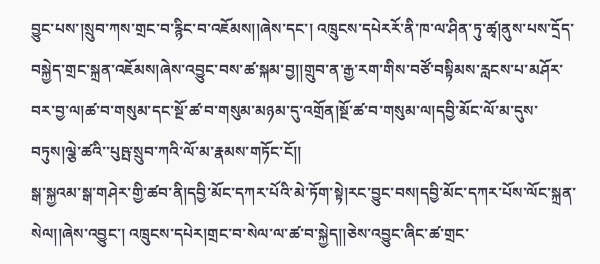བྱུང་པས་།སྲུབ་ཀས་གྲང་བ་རྙིང་བ་འཇོམས།།ཞེས་དང་། འཁྲུངས་དཔེརརོ་ནི་ཁ་ལ་ཤིན་ཏུ་ཚྭ།ནུས་པས་དྲོད་བསྐྱེད་གྲང་སྐྲན་འཇོམས།ཞེས་འབྱུང་བས་ཚ་སྐམ་བྱ།།གྲུབ་ན་རྒྱ་རག་གིས་བཙོ་བསྟིམས་རླངས་པ་མཤོར་བར་བྱ་ལ།ཚ་བ་གསུམ་དང་སྔོ་ཚ་བ་གསུམ་མཉམ་དུ་འགྲོན།སྔོ་ཚ་བ་གསུམ་ལ།དབྱི་མོང་ལོ་མ་དུས་བཏུས།ལྕེ་ཚའི་་པུཥྤ་སྲུབ་ཀའི་ལོ་མ་རྣམས་གཏོང་ངོ།།
སྒ་སྐྱའམ་སྒ་གཤེར་གྱི་ཚབ་ནི།དབྱི་མོང་དཀར་པོའི་མེ་ཏོག་སྟེ།རང་བྱུང་བས།དབྱི་མོང་དཀར་པོས་ལོང་སྐྲན་སེལ།།ཞེས་འབྱུང་། འཁྲུངས་དཔེར།གྲང་བ་སེལ་ལ་ཚ་བ་སྐྱེད།།ཅེས་འབྱུང་ཞིང་ཚ་གྲང་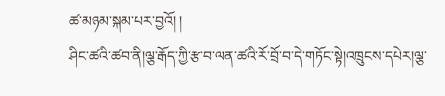ཚ་མཉམ་སྐམ་པར་བྱའོ། །
ཤིང་ཚའི་ཚབ་ནི།ལྕ་རྒོད་ཀྱི་རྩ་བ་ལན་ཚའི་རོ་བྲོ་བ་དེ་གཏོང་སྟེ།འཁྲུངས་དཔེར།ལྕ་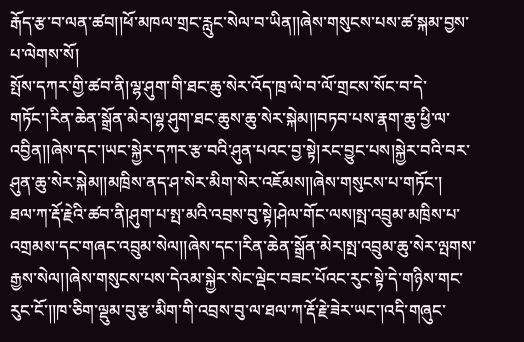རྒོད་རྩ་བ་ལན་ཚབ།།ཕོ་མཁལ་གྲང་རླུང་སེལ་བ་ཡིན།།ཞེས་གསུངས་པས་ཚ་སྐམ་བྱས་པ་ལེགས་སོ།
སྤོས་དཀར་གྱི་ཚབ་ནི།ལྷ་ཤུག་གི་ཐང་ཆུ་སེར་འོད་ཁྲ་ལེ་བ་ལོ་གྲངས་སོང་བ་དེ་གཏོང་།རིན་ཆེན་སྒྲོན་མེར།ལྷ་ཤུག་ཐང་ཆུས་ཆུ་སེར་སྐེམ།།བཏབ་པས་རྣག་ཆུ་ཕྱི་ལ་འབྱིན།།ཞེས་དང་།ཡང་སྐྱེར་དཀར་རྩ་བའི་ཤུན་པའང་བྱ་སྟེ།རང་བྱུང་པས།སྐྱེར་བའི་བར་ཤུན་ཆུ་སེར་སྐེམ།།མཁྲིས་ནད་ཤ་སེར་མིག་སེར་འཇོམས།།ཞེས་གསུངས་པ་གཏོང་།
ཐལ་ཀ་རྡོ་རྗེའི་ཚབ་ནི།ཤུག་པ་སྤ་མའི་འབྲས་བུ་སྟེ།ཤེལ་གོང་ལས།སྤ་འབྲུམ་མཁྲིས་པ་འགྲམས་དང་གཞང་འབྲུམ་སེལ།།ཞེས་དང་།རིན་ཆེན་སྒྲོན་མེར།སྤ་འབྲུམ་ཆུ་སེར་ལྤགས་རྒྱས་སེལ།།ཞེས་གསུངས་པས་དེའམ་སྐྱེར་སེང་ལྡེང་བཟང་པོའང་རུང་སྟེ་དེ་གཉིས་གང་རུང་ངོ་།།ཁ་ཅིག་ལྡུམ་བུ་རྩ་མིག་གི་འབྲས་བུ་ལ་ཐལ་ཀ་རྡོ་རྗེ་ཟེར་ཡང་།འདི་གཞུང་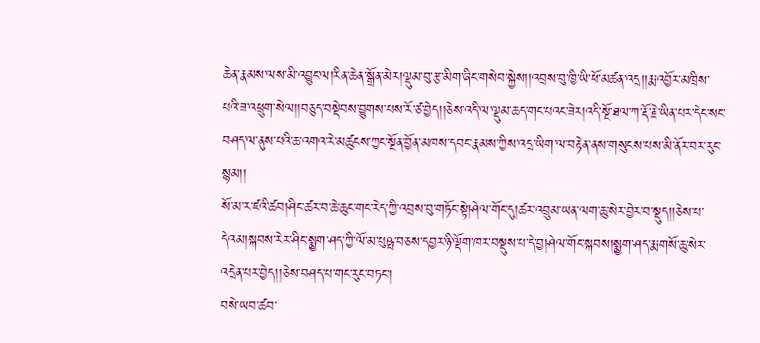ཆེན་རྣམས་ལས་མི་འབྱུང་ལ།རིན་ཆེན་སྒྲོན་མེར།ལྡུམ་བུ་རྩ་མིག་ཞིང་གསེབ་སྐྱེས།།འབྲས་བུ་ཁྱི་ཡི་ཕོ་མཚན་འདྲ།།རྨ་འབྱོར་མཁྲིས་པའི་ཟ་འཕྲུག་སེལ།།བཅུད་བསྡེབས་བྱུགས་པས་རོ་ཙ་བྱེད།།ཅེས་འདི་ལ་ལྡུམ་ཆད་གང་པའང་ཟེར།འདི་སྔོ་ཐལ་ཀ་རྡོ་རྗེ་ཡིན་པར་དེང་སང་བཤད་ལ་ནུས་པའི་ཆ་འགའ་རེ་མཚུངས་ཀྱང་སྔོན་བྱོན་མཁས་དབང་རྣམས་ཀྱིས་འདྲ་ཡིག་ལ་བརྟེན་ནས་གསུངས་པས་མི་ནོར་བར་རུང་སྙམ།།
སོ་མ་ར་ཛའི་ཚབ།ཤིང་ཚར་བ་ཆེ་ཆུང་གང་རེད་ཀྱི་འབྲས་བུ་གཏོང་སྟེ།ཤེལ་གོང་དུ།ཚར་འབྲུམ་ཡན་ལག་ཆུ་སེར་བྱེར་བ་སྡུད།།ཅེས་པ་དེའམ།སྐབས་རེར་ཤིང་སྨྱག་ཤད་ཀྱི་ལོ་མ་པུཥྤ་བཅས་དབྱར་ཉི་ལྡོག་ཁར་བསྡུས་པ་དེ་བྱ།ཤེལ་གོང་སྐབས།སྨྱག་ཤད་རྨ་གསོ་ཆུ་སེར་འདྲེན་པར་བྱེད།།ཅེས་བཤད་པ་གང་རུང་བཏང་།
བསེ་ཡབ་ཚབ་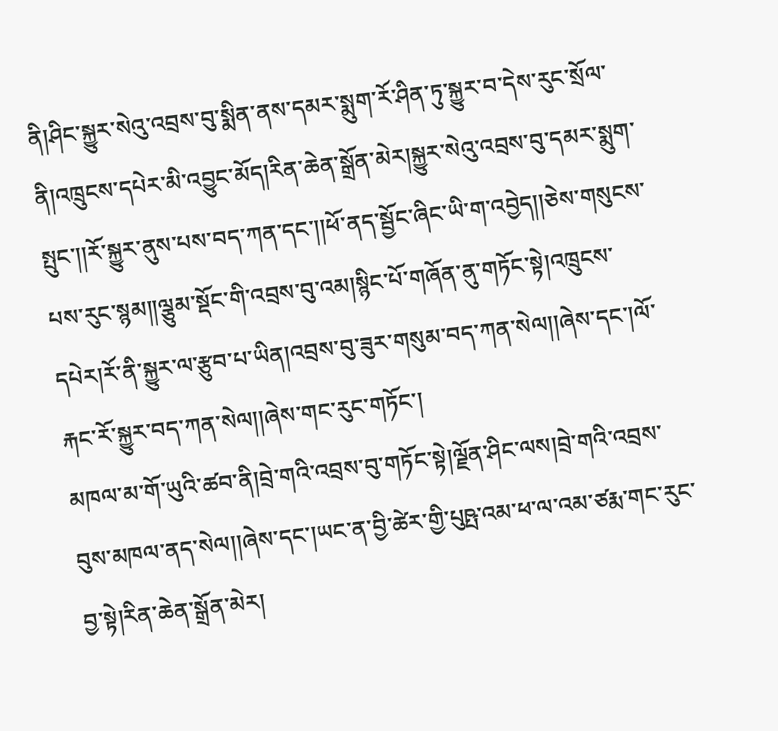ནི།ཤིང་སྐྱུར་སེའུ་འབྲས་བུ་སྨིན་ནས་དམར་སྨུག་རོ་ཤིན་ཏུ་སྐྱུར་བ་དེས་རུང་སྲོལ་ནི།འཁྲུངས་དཔེར་མི་འབྱུང་མོད།རིན་ཆེན་སྒྲོན་མེར།སྐྱུར་སེའུ་འབྲས་བུ་དམར་སྨུག་སྤུང་།།རོ་སྐྱུར་ནུས་པས་བད་ཀན་དང་།།ཕོ་ནད་སྦྱོང་ཞིང་ཡི་ག་འབྱེད།།ཅེས་གསུངས་པས་རུང་སྙམ།།ལྕུམ་སྡོང་གི་འབྲས་བུ་འམ།སྙིང་པོ་གཞོན་ནུ་གཏོང་སྟེ།འཁྲུངས་དཔེར།རོ་ནི་སྐྱུར་ལ་རྩུབ་པ་ཡིན།འབྲས་བུ་ཟུར་གསུམ་བད་ཀན་སེལ།།ཞེས་དང་།ལོ་རྐང་རོ་སྐྱུར་བད་ཀན་སེལ།།ཞེས་གང་རུང་གཏོང་།
མཁལ་མ་གོ་ཡུའི་ཚབ་ནི།བྲེ་གའི་འབྲས་བུ་གཏོང་སྟེ།ལྗོན་ཤིང་ལས།བྲེ་གའི་འབྲས་བུས་མཁལ་ནད་སེལ།།ཞེས་དང་།ཡང་ན་བྱི་ཚེར་གྱི་པུཥྤ་འམ་ཕ་ལ་འམ་ཙརྨ་གང་རུང་བྱ་སྟེ།རིན་ཆེན་སྒྲོན་མེར།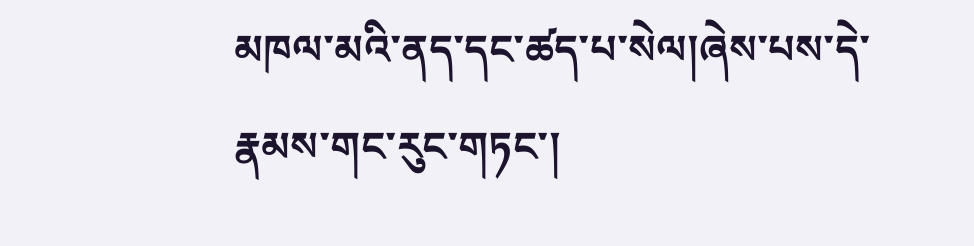མཁལ་མའི་ནད་དང་ཚད་པ་སེལ།ཞེས་པས་དེ་རྣམས་གང་རུང་གཏང་།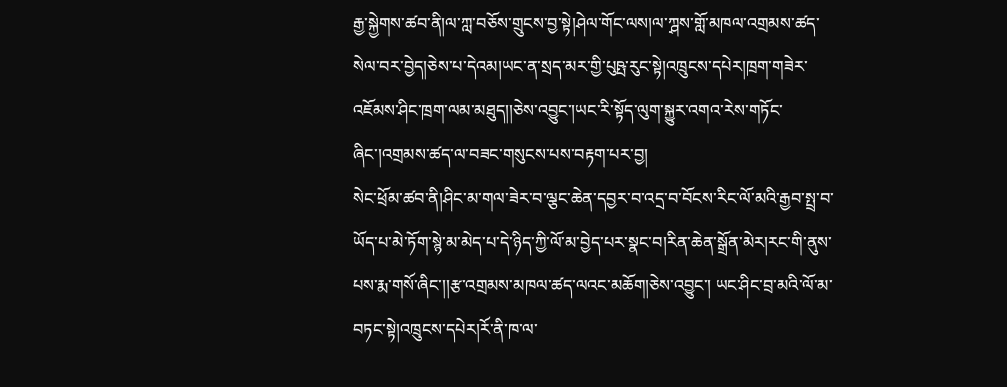རྒྱ་སྐྱེགས་ཚབ་ནི།ལ་ཀླ་བཅོས་གྲུངས་བྱ་སྟེ།ཤེལ་གོང་ལས།ལ་ཀྴས་གློ་མཁལ་འགྲམས་ཚད་སེལ་བར་བྱེད།ཅེས་པ་དེའམ།ཡང་ན་སྲད་མར་གྱི་པུཥྤ་རུང་སྟེ།འཁྲུངས་དཔེར།ཁྲག་གཟེར་འཇོམས་ཤིང་ཁྲག་ལམ་མཐུད།།ཅེས་འབྱུང་།ཡང་རི་སྟོད་ལུག་སྐྱུར་འགའ་རེས་གཏོང་ཞིང་།འགྲམས་ཚད་ལ་བཟང་གསུངས་པས་བརྟག་པར་བྱ།
སེང་ཕྲོམ་ཚབ་ནི།ཤིང་མ་གལ་ཟེར་བ་ལྕང་ཆེན་དབྱར་བ་འདྲ་བ་བོངས་རིང་ལོ་མའི་རྒྱབ་སྤྲ་བ་ཡོད་པ་མེ་ཏོག་སྙེ་མ་མེད་པ་དེ་ཉིད་ཀྱི་ལོ་མ་བྱེད་པར་སྣང་བ།རིན་ཆེན་སྒྲོན་མེར།རང་གི་ནུས་པས་རྨ་གསོ་ཞིང་།།རྩ་འགྲམས་མཁལ་ཚད་ལའང་མཆོག།ཅེས་འབྱུང་། ཡང་ཤིང་བྲ་མའི་ལོ་མ་བཏང་སྟེ།འཁྲུངས་དཔེར།རོ་ནི་ཁ་ལ་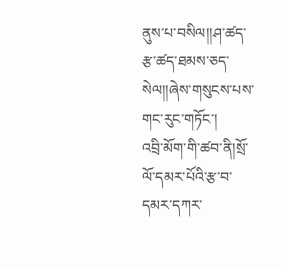ནུས་པ་བསིལ།།ཤ་ཚད་རྩ་ཚད་ཐམས་ཅད་སེལ།།ཞེས་གསུངས་པས་གང་རུང་གཏོང་།
འབྲི་མོག་གི་ཚབ་ནི།སྲོ་ལོ་དམར་པོའི་རྩ་བ་དམར་དཀར་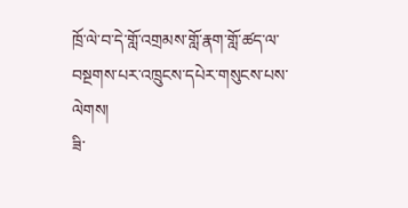ཁྲོ་ལེ་བ་དེ་གློ་འགྲམས་གློ་རྣག་གློ་ཚད་ལ་བསྔགས་པར་འཁྲུངས་དཔེར་གསུངས་པས་ལེགས།
ཟི་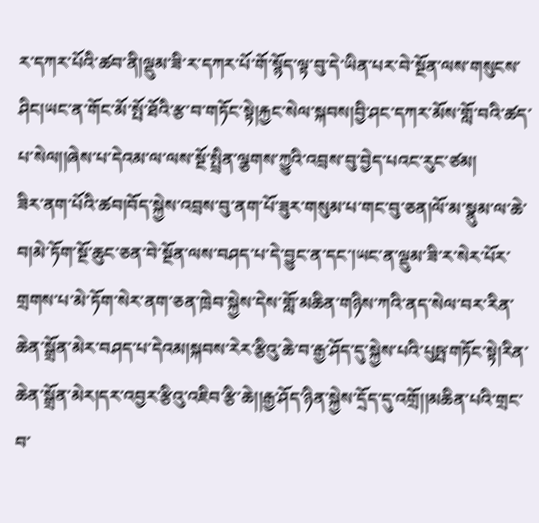ར་དཀར་པོའི་ཚབ་ནི།ལྡུམ་ཟི་ར་དཀར་པོ་གོ་སྙོད་ལྟ་བུ་དེ་ཡིན་པར་བེ་སྔོན་ལས་གསུངས་ཤིང།ཡང་ན་གོང་མོ་སྤོ་ཐོའི་རྩ་བ་གཏོང་སྟེ།རྐྱང་སེལ་སྐབས།བྱི་ཤང་དཀར་མོས་གློ་བའི་ཚད་པ་སེལ།།ཞེས་པ་དེའམ་ལ་ལས་སྔོ་སྤྲིན་ལྕགས་ཀྱུའི་འབྲས་བུ་བྱེད་པའང་རུང་ཙམ།
ཟིར་ནག་པོའི་ཚབ།བོད་སྐྱེས་འབྲས་བུ་ནག་པོ་ཟུར་གསུམ་པ་གང་བུ་ཅན།ལོ་མ་སྣུམ་ལ་ཆེ་བ།མེ་ཏོག་སྔོ་ཆུང་ཅན་བེ་སྔོན་ལས་བཤད་པ་དེ་བྱུང་ན་དང་།ཡང་ན་ལྡུམ་ཟི་ར་སེར་པོར་གྲགས་པ་མེ་ཏོག་སེར་ནག་ཅན་ཁྲེབ་སྐྱེས་དེས་གློ་མཆིན་གཉིས་ཀའི་ནད་སེལ་བར་རིན་ཆེན་སྒྲོན་མེར་བཤད་པ་དེའམ།སྐབས་རེར་རྩིའུ་ཆེ་བ་རྒྱ་ཤོད་དུ་སྐྱེས་པའི་པུཥྤ་གཏོང་སྟེ།རིན་ཆེན་སྒྲོན་མེར།དར་འབྱར་རྩིའུ་འཇིབ་རྩི་ཆེ།།རྒྱ་ཤོད་ཉིན་སྐྱེས་དྲོད་དུ་འགྲོ།།མཆིན་པའི་གྲང་བ་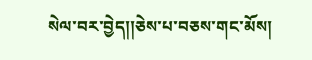སེལ་བར་བྱེད།།ཅེས་པ་བཅས་གང་མོས།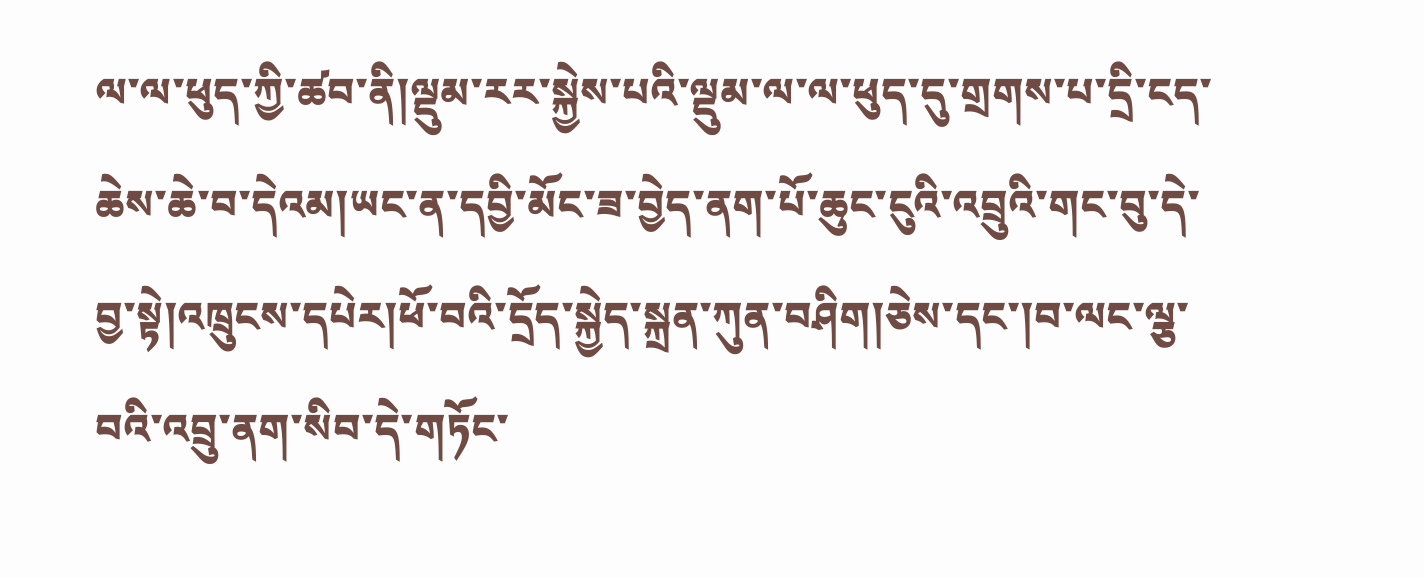ལ་ལ་ཕུད་ཀྱི་ཚབ་ནི།ལྡུམ་རར་སྐྱེས་པའི་ལྡུམ་ལ་ལ་ཕུད་དུ་གྲགས་པ་དྲི་ངད་ཆེས་ཆེ་བ་དེའམ།ཡང་ན་དབྱི་མོང་ཟ་བྱེད་ནག་པོ་ཆུང་ངུའི་འབྲུའི་གང་བུ་དེ་བྱ་སྟེ།འཁྲུངས་དཔེར།ཕོ་བའི་དྲོད་སྐྱེད་སྐྲན་ཀུན་བཤིག།ཅེས་དང་།བ་ལང་ལྕ་བའི་འབྲུ་ནག་སིབ་དེ་གཏོང་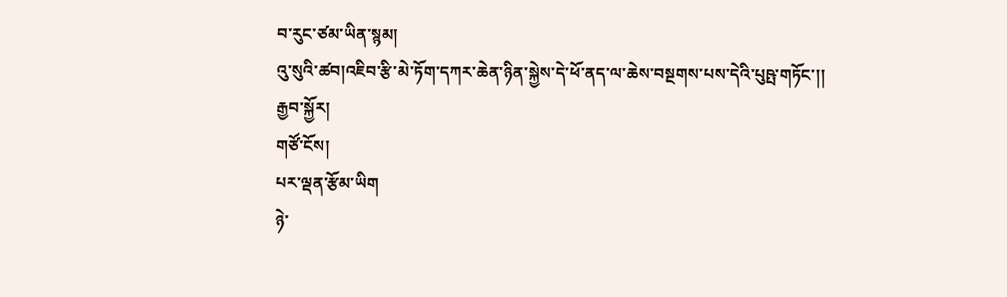བ་རུང་ཙམ་ཡིན་སྙམ།
འུ་སུའི་ཚབ།འཇིབ་རྩི་མེ་ཏོག་དཀར་ཆེན་ཉིན་སྐྱེས་དེ་ཕོ་ནད་ལ་ཆེས་བསྔགས་པས་དེའི་པུཥྤ་གཏོང་།།
རྒྱབ་སྐྱོར།
གཙོ་ངོས།
པར་ལྡན་རྩོམ་ཡིག
ཉེ་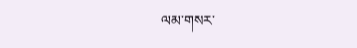ལམ་གསར་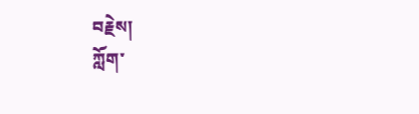བརྗེས།
ཀློག་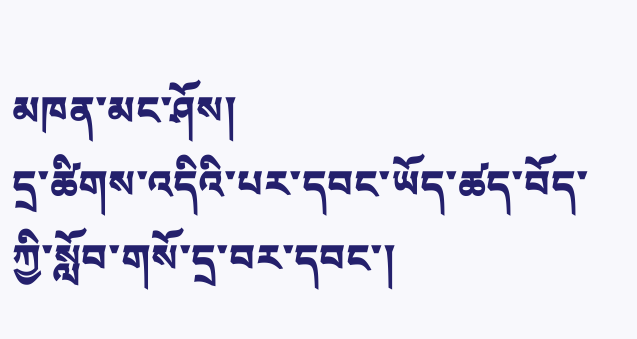མཁན་མང་ཤོས།
དྲ་ཚིགས་འདིའི་པར་དབང་ཡོད་ཚད་བོད་ཀྱི་སློབ་གསོ་དྲ་བར་དབང་།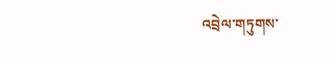འབྲེལ་གཏུགས་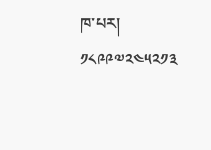ཁ་པར། ༡༨༩༩༧༢༤༥༢༡༣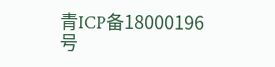青ICP备18000196号